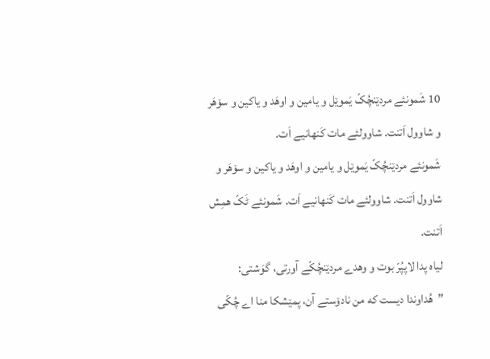10 شَمونئے مردێنچُکّ یَموێل و یامین و اوهَد و یاکین و سۆهَر و شاوول اَتنت. شاوولئے مات کَنهانیے اَت.
شَمونئے مردێنچُکّ یَموێل و یامین و اوهَد و یاکین و سۆهَر و شاوول اَتنت. شاوولئے مات کَنهانیے اَت. شَمونئے ٹَکّ همِش اَتنت.
لیاه پدا لاپپُرّ بوت و وهدے مردێنچُکّے آورتی، گوَشتی: ”هُداوندا دیست که من نادۆستے آن، پمێشکا منا اے چُکّی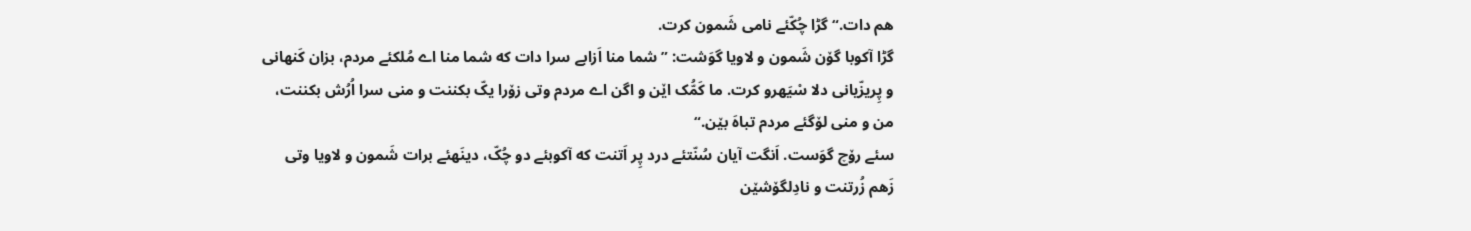هم دات.“ گڑا چُکّئے نامی شَمون کرت.
گڑا آکوبا گۆن شَمون و لاویا گوَشت: ”شما منا اَزابے سرا دات که شما منا اے مُلکئے مردم، بزان کَنهانی و پِریزّیانی دلا سْیَهرو کرت. ما کَمُّک اێن و اگن اے مردم وتی زۆرا یکّ بکننت و منی سرا اُرُش بکننت، من و منی لۆگئے مردم تباهَ بێن.“
سئے رۆچ گوَست. اَنگت آیان سُنّتئے درد پِر اَتنت که آکوبئے دو چُکّ، دینَهئے برات شَمون و لاویا وتی زَهم زُرتنت و نادِلگۆشێن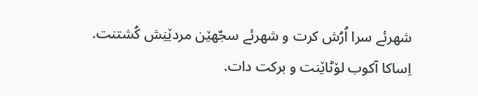شهرئے سرا اُرُش کرت و شهرئے سجّهێن مردێنِش کُشتنت.
اِساکا آکوب لۆٹاێنت و برکت دات.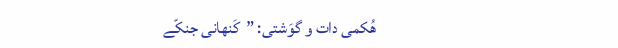هُکمی دات و گوَشتی: ”کَنهانی جنکّے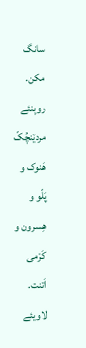سانگ مکن.
روبِنئے مردێنچُکّ هَنوک و پَلّو و هِسرون و کَرْمی اَتنت.
لاویئے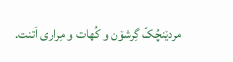مردێنچُکّ گِرشۆن و کُهات و مِراری اَتنت.